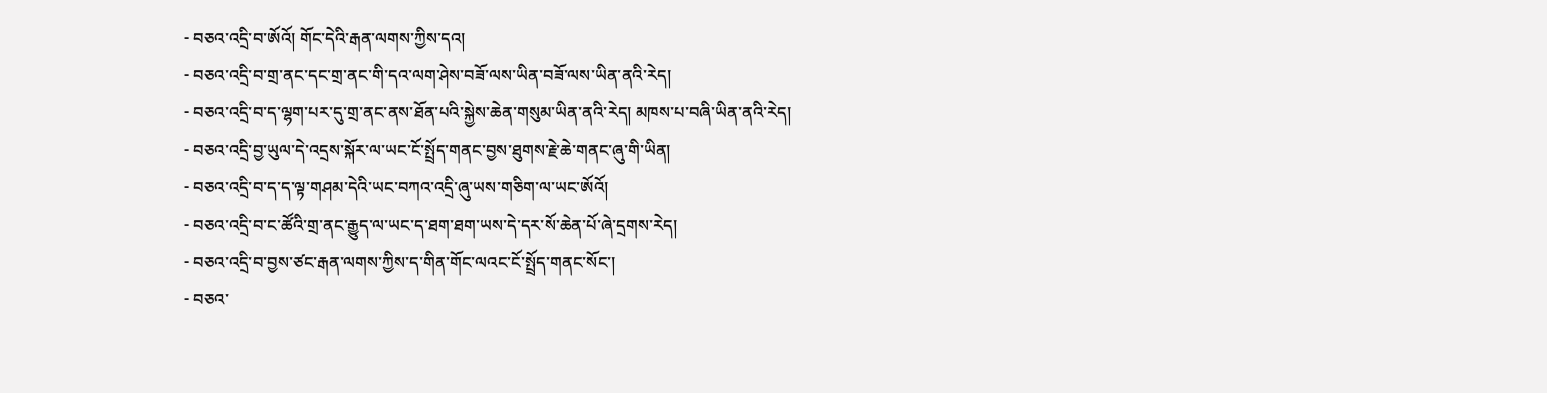- བཅའ་འདྲི་བ་ཨོའོ། གོང་དེའི་རྒན་ལགས་ཀྱིས་དའ།
- བཅའ་འདྲི་བ་གྲ་ནང་དང་གྲ་ནང་གི་དའ་ལག་ཤེས་བཟོ་ལས་ཡིན་བཟོ་ལས་ཡིན་ནའི་རེད།
- བཅའ་འདྲི་བ་ད་ལྷག་པར་དུ་གྲ་ནང་ནས་ཐོན་པའི་སྐྱེས་ཆེན་གསུམ་ཡིན་ནའི་རེད། མཁས་པ་བཞི་ཡིན་ནའི་རེད།
- བཅའ་འདྲི་བྱ་ཡུལ་དེ་འདྲས་སྐོར་ལ་ཡང་ངོ་སྤྲོད་གནང་བྱས་ཐུགས་རྗེ་ཆེ་གནང་ཞུ་གི་ཡིན།
- བཅའ་འདྲི་བ་ད་ད་ལྟ་གཤམ་དེའི་ཡང་བཀའ་འདྲི་ཞུ་ཡས་གཅིག་ལ་ཡང་ཨོའོ།
- བཅའ་འདྲི་བ་ང་ཚོའི་གྲ་ནང་རྒྱུད་ལ་ཡང་ད་ཐག་ཐག་ཡས་དེ་དར་སོ་ཆེན་པོ་ཞེ་དྲགས་རེད།
- བཅའ་འདྲི་བ་བྱས་ཙང་རྒན་ལགས་ཀྱིས་ད་གིན་གོང་ལའང་ངོ་སྤྲོད་གནང་སོང་།
- བཅའ་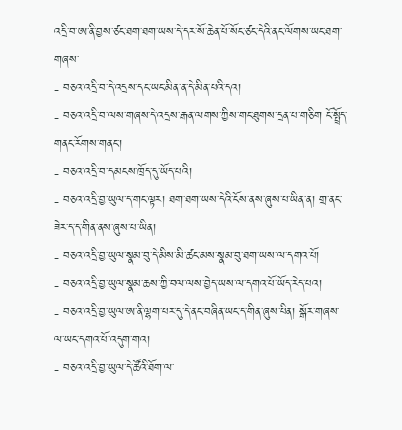འདྲི་བ་ཨ་ནི་བྱས་ཙང་ཐག་ཐག་ཡས་དེ་དར་སོ་ཆེན་པོ་སོང་ཙང་དེའི་ནང་ལོགས་ཡང་ཐག་གཞས་
- བཅའ་འདྲི་བ་དེ་འདྲས་དང་ཡང་མིན་ན་དེ་མིན་པའི་དའ།
- བཅའ་འདྲི་བ་ལས་གཞས་དེ་འདྲས་རྒན་ལགས་ཀྱིས་གང་ཐུགས་དྲན་པ་གཅིག ངོ་སྤྲོད་གནང་རོགས་གནང་།
- བཅའ་འདྲི་བ་དམངས་ཁྲོད་དུ་ཡོད་པའི།
- བཅའ་འདྲི་བྱ་ཡུལ་ད་གང་ལྟར། ཐག་ཐག་ཡས་དེའི་ངོས་ནས་ཞུས་པ་ཡིན་ན། གྲ་ནང་ཟེར་ད་ད་གིན་ནས་ཞུས་པ་ཡིན།
- བཅའ་འདྲི་བྱ་ཡུལ་སྣམ་བུ་དེ་མིས་མི་ཚང་མས་སྣམ་བུ་ཐག་ཡས་ལ་དགའ་པོ།
- བཅའ་འདྲི་བྱ་ཡུལ་སྣམ་ཆས་ཀྱི་བལ་ལས་བྱེད་ཡས་ལ་དགའ་པོ་ཡོད་རེད་པའ།
- བཅའ་འདྲི་བྱ་ཡུལ་ཨ་ནི་ལྷག་པར་དུ་དེ་ནང་བཞིན་ཡང་ད་གིན་ཞུས་པིན། སྒོར་གཞས་ལ་ཡང་དགའ་པོ་འདུག་གའ།
- བཅའ་འདྲི་བྱ་ཡུལ་དེ་ཚོའི་ཐོག་ལ་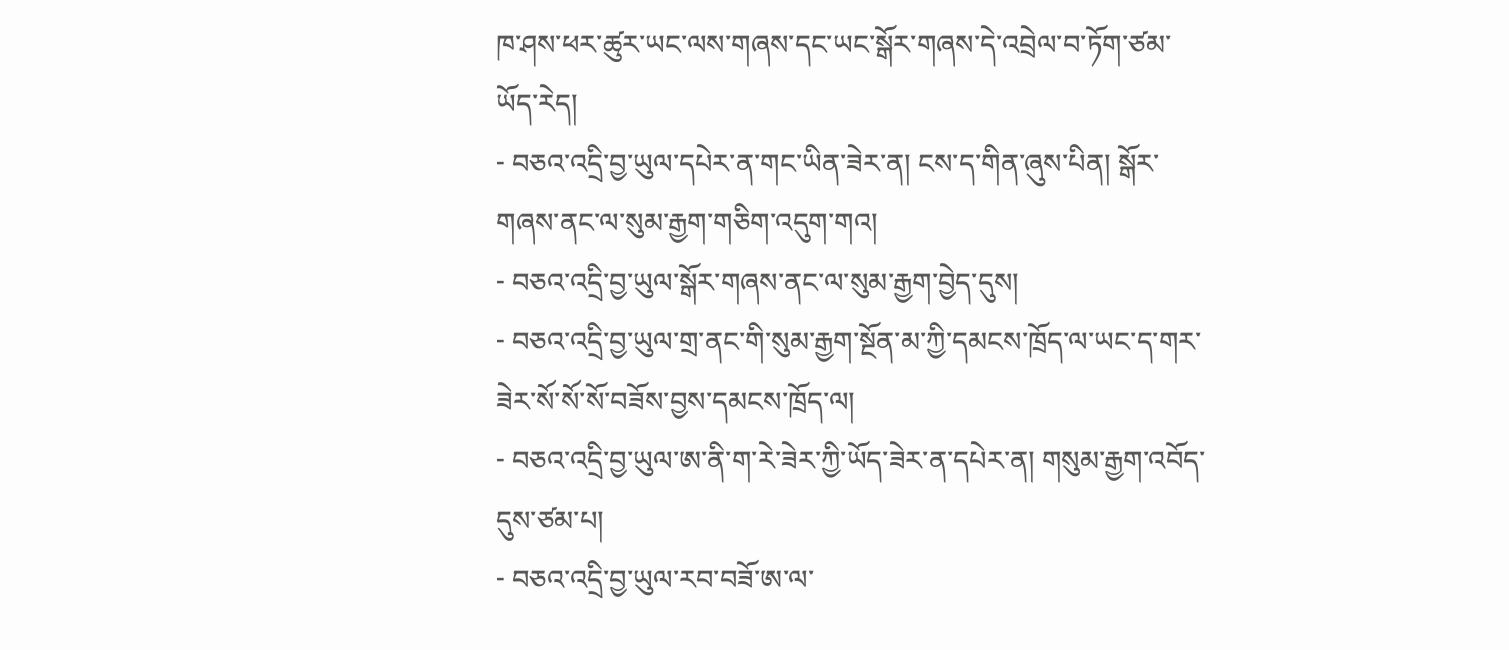ཁ་ཤས་ཕར་ཚུར་ཡང་ལས་གཞས་དང་ཡང་སྒོར་གཞས་དེ་འབྲེལ་བ་ཏོག་ཙམ་ཡོད་རེད།
- བཅའ་འདྲི་བྱ་ཡུལ་དཔེར་ན་གང་ཡིན་ཟེར་ན། ངས་ད་གིན་ཞུས་པིན། སྒོར་གཞས་ནང་ལ་སུམ་རྒྱག་གཅིག་འདུག་གའ།
- བཅའ་འདྲི་བྱ་ཡུལ་སྒོར་གཞས་ནང་ལ་སུམ་རྒྱག་བྱེད་དུས།
- བཅའ་འདྲི་བྱ་ཡུལ་གྲ་ནང་གི་སུམ་རྒྱག་སྔོན་མ་ཀྱི་དམངས་ཁྲོད་ལ་ཡང་ད་གར་ཟེར་སོ་སོ་སོ་བཟོས་བྱས་དམངས་ཁྲོད་ལ།
- བཅའ་འདྲི་བྱ་ཡུལ་ཨ་ནི་ག་རེ་ཟེར་ཀྱི་ཡོད་ཟེར་ན་དཔེར་ན། གསུམ་རྒྱག་འབོད་དུས་ཙམ་པ།
- བཅའ་འདྲི་བྱ་ཡུལ་རབ་བཟོ་ཨ་ལ་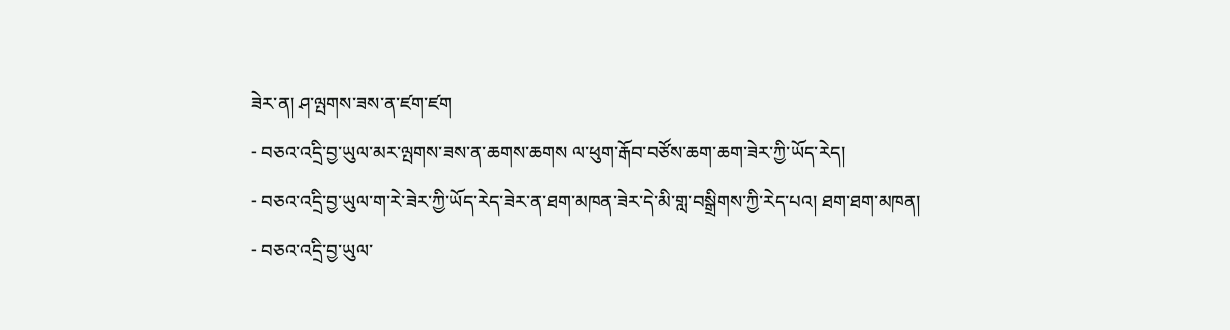ཟེར་ན། ཤ་ལྤགས་ཟས་ན་ཛག་ཛག
- བཅའ་འདྲི་བྱ་ཡུལ་མར་ལྤགས་ཟས་ན་ཆགས་ཆགས ལ་ཕུག་རྒོབ་བཙོས་ཆག་ཆག་ཟེར་ཀྱི་ཡོད་རེད།
- བཅའ་འདྲི་བྱ་ཡུལ་ག་རེ་ཟེར་ཀྱི་ཡོད་རེད་ཟེར་ན་ཐག་མཁན་ཟེར་དེ་མི་གླ་བསྒྲིགས་ཀྱི་རེད་པའ། ཐག་ཐག་མཁན།
- བཅའ་འདྲི་བྱ་ཡུལ་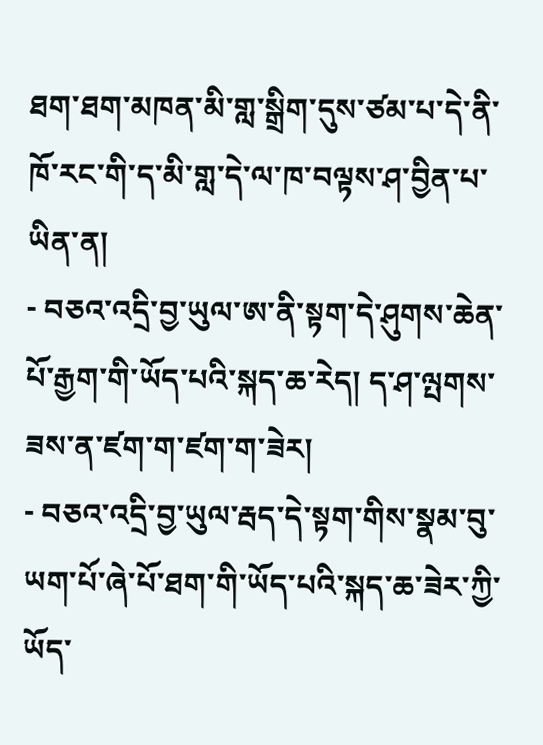ཐག་ཐག་མཁན་མི་གླ་སྒྲིག་དུས་ཙམ་པ་དེ་ནི་ཁོ་རང་གི་ད་མི་གླ་དེ་ལ་ཁ་བལྟས་ཤ་བྱིན་པ་ཡིན་ན།
- བཅའ་འདྲི་བྱ་ཡུལ་ཨ་ནི་སྟག་དེ་ཤུགས་ཆེན་པོ་རྒྱག་གི་ཡོད་པའི་སྐད་ཆ་རེད། ད་ཤ་ལྤགས་ཟས་ན་ཛག་ག་ཛག་ག་ཟེར།
- བཅའ་འདྲི་བྱ་ཡུལ་རྦད་དེ་སྟག་གིས་སྣམ་བུ་ཡག་པོ་ཞེ་པོ་ཐག་གི་ཡོད་པའི་སྐད་ཆ་ཟེར་ཀྱི་ཡོད་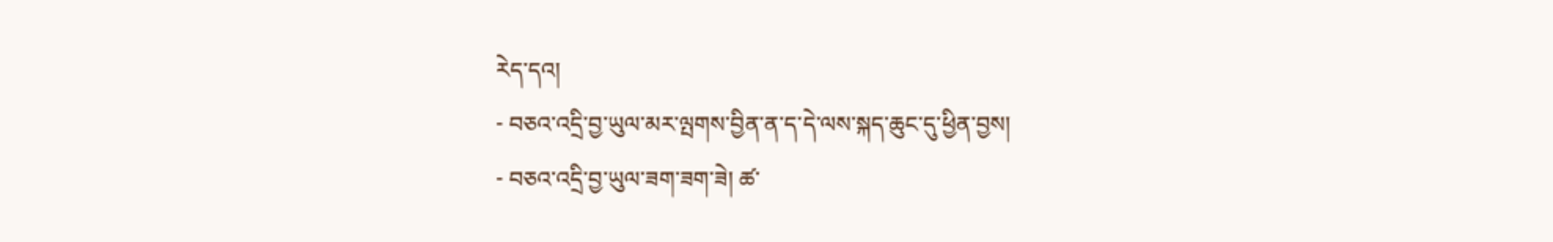རེད་དའ།
- བཅའ་འདྲི་བྱ་ཡུལ་མར་ལྤགས་བྱིན་ན་ད་དེ་ལས་སྐད་ཆུང་དུ་ཕྱིན་བྱས།
- བཅའ་འདྲི་བྱ་ཡུལ་ཟག་ཟག་ཟེ། ཚ་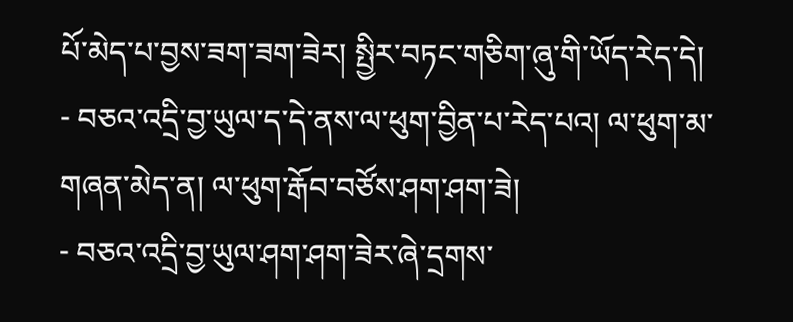པོ་མེད་པ་བྱས་ཟག་ཟག་ཟེར། སྤྱིར་བཏང་གཅིག་ཞུ་གི་ཡོད་རེད་དེ།
- བཅའ་འདྲི་བྱ་ཡུལ་ད་དེ་ནས་ལ་ཕུག་བྱིན་པ་རེད་པའ། ལ་ཕུག་མ་གཞན་མེད་ན། ལ་ཕུག་རྒོབ་བཙོས་ཤག་ཤག་ཟེ།
- བཅའ་འདྲི་བྱ་ཡུལ་ཤག་ཤག་ཟེར་ཞེ་དྲགས་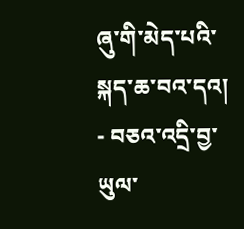ཞུ་གི་མེད་པའི་སྐད་ཆ་བའ་དའ།
- བཅའ་འདྲི་བྱ་ཡུལ་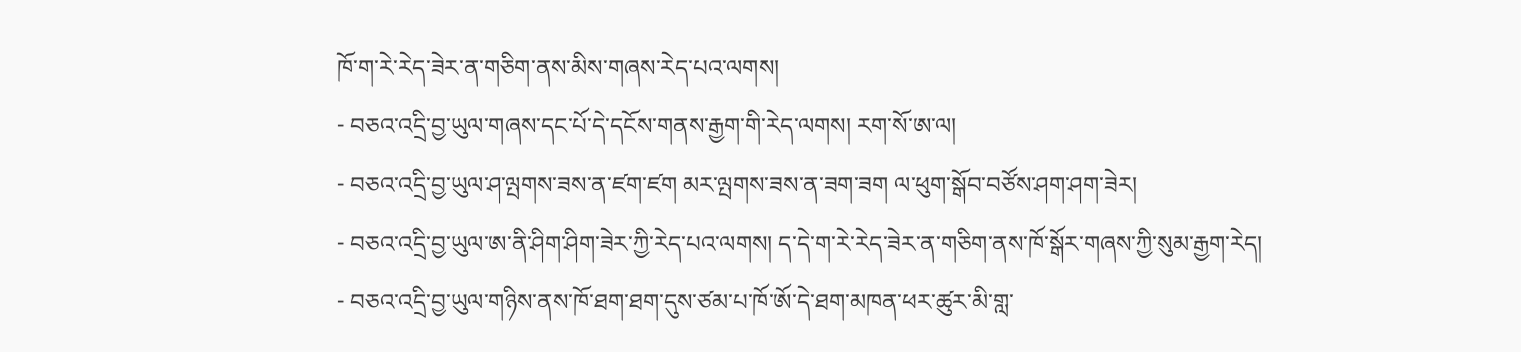ཁོ་ག་རེ་རེད་ཟེར་ན་གཅིག་ནས་མིས་གཞས་རེད་པའ་ལགས།
- བཅའ་འདྲི་བྱ་ཡུལ་གཞས་དང་པོ་དེ་དངོས་གནས་རྒྱག་གི་རེད་ལགས། རག་སོ་ཨ་ལ།
- བཅའ་འདྲི་བྱ་ཡུལ་ཤ་ལྤགས་ཟས་ན་ཛག་ཛག མར་ལྤགས་ཟས་ན་ཟག་ཟག ལ་ཕུག་སྒོབ་བཙོས་ཤག་ཤག་ཟེར།
- བཅའ་འདྲི་བྱ་ཡུལ་ཨ་ནི་ཤིག་ཤིག་ཟེར་ཀྱི་རེད་པའ་ལགས། ད་དེ་ག་རེ་རེད་ཟེར་ན་གཅིག་ནས་ཁོ་སྒོར་གཞས་ཀྱི་སུམ་རྒྱག་རེད།
- བཅའ་འདྲི་བྱ་ཡུལ་གཉིས་ནས་ཁོ་ཐག་ཐག་དུས་ཙམ་པ་ཁོ་ཨོ་དེ་ཐག་མཁན་ཕར་ཚུར་མི་གླ་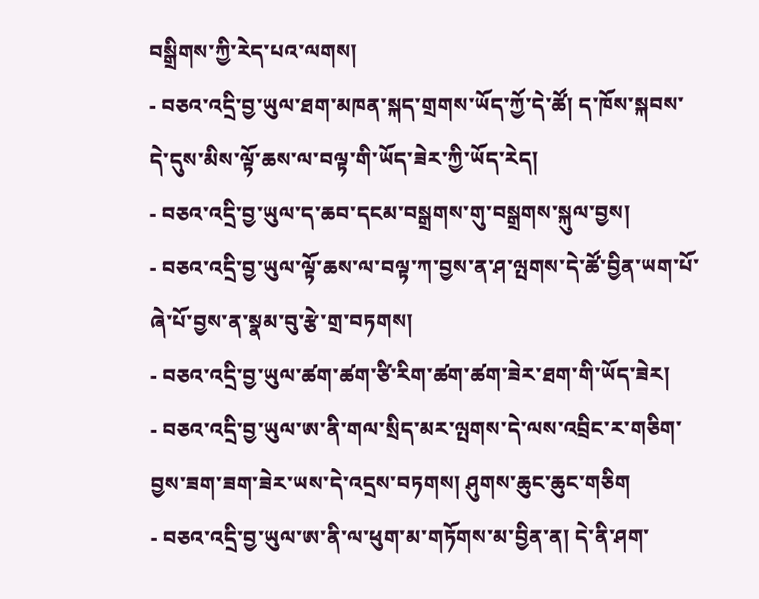བསྒྲིགས་ཀྱི་རེད་པའ་ལགས།
- བཅའ་འདྲི་བྱ་ཡུལ་ཐག་མཁན་སྐད་གྲགས་ཡོད་ཀྱོ་དེ་ཚོ། ད་ཁོས་སྐབས་དེ་དུས་མིས་ལྟོ་ཆས་ལ་བལྟ་གི་ཡོད་ཟེར་ཀྱི་ཡོད་རེད།
- བཅའ་འདྲི་བྱ་ཡུལ་ད་ཆབ་དངམ་བསྒྲགས་གུ་བསྒྲགས་སྐུལ་བྱས།
- བཅའ་འདྲི་བྱ་ཡུལ་ལྟོ་ཆས་ལ་བལྟ་ཀ་བྱས་ན་ཤ་ལྤགས་དེ་ཚོ་བྱིན་ཡག་པོ་ཞེ་པོ་བྱས་ན་སྣམ་བུ་རྩེ་གྲ་བཏགས།
- བཅའ་འདྲི་བྱ་ཡུལ་ཚག་ཚག་ཙི་རིག་ཚག་ཚག་ཟེར་ཐག་གི་ཡོད་ཟེར།
- བཅའ་འདྲི་བྱ་ཡུལ་ཨ་ནི་གལ་སྲིད་མར་ལྤགས་དེ་ལས་འབྲིང་ར་གཅིག་བྱས་ཟག་ཟག་ཟེར་ཡས་དེ་འདྲས་བཏགས། ཤུགས་ཆུང་ཆུང་གཅིག
- བཅའ་འདྲི་བྱ་ཡུལ་ཨ་ནི་ལ་ཕུག་མ་གཏོགས་མ་བྱིན་ན། དེ་ནི་ཤག་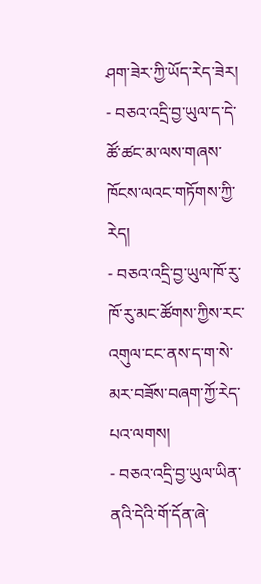ཤག་ཟེར་ཀྱི་ཡོད་རེད་ཟེར།
- བཅའ་འདྲི་བྱ་ཡུལ་ད་དེ་ཚོ་ཚང་མ་ལས་གཞས་ཁོངས་ལའང་གཏོགས་ཀྱི་རེད།
- བཅའ་འདྲི་བྱ་ཡུལ་ཁོ་རུ་ཁོ་རུ་མང་ཚོགས་ཀྱིས་རང་འགུལ་ངང་ནས་ད་ག་སེ་མར་བཟོས་བཞག་ཀྱོ་རེད་པའ་ལགས།
- བཅའ་འདྲི་བྱ་ཡུལ་ཡིན་ནའི་དེའི་གོ་དོན་ཞེ་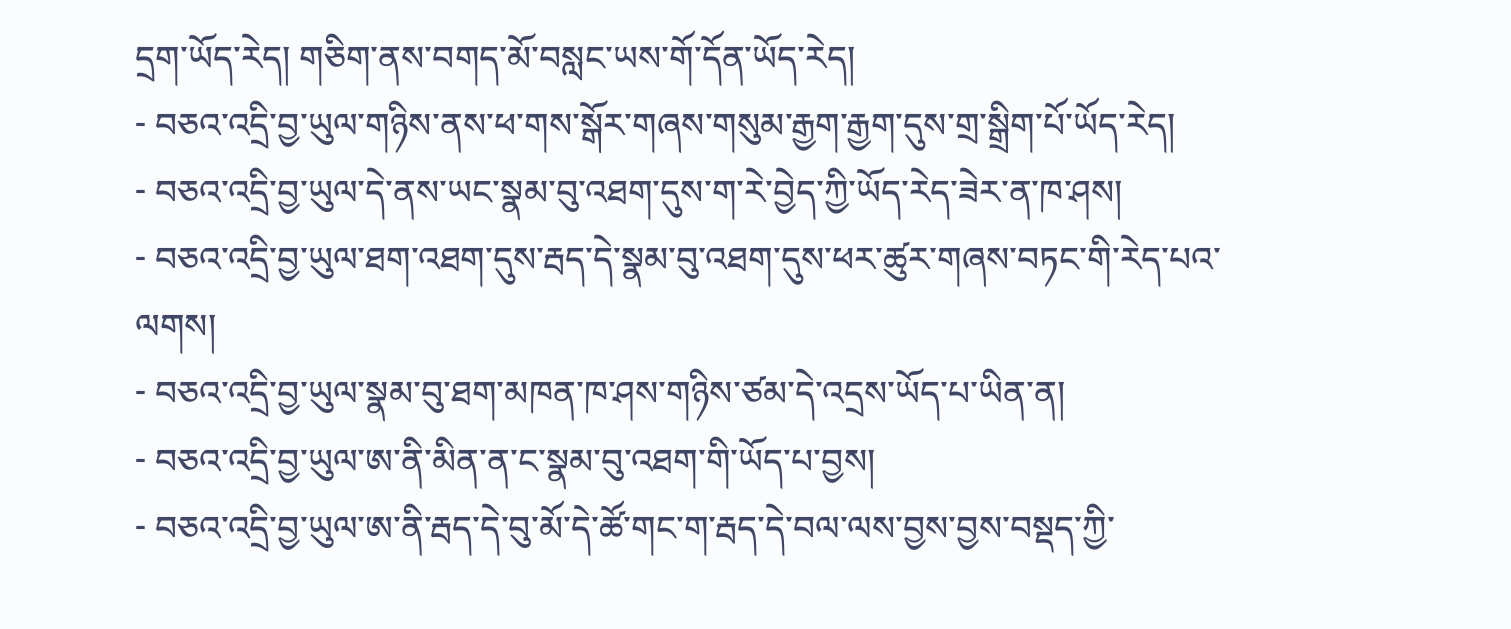དྲག་ཡོད་རེད། གཅིག་ནས་བགད་མོ་བསླང་ཡས་གོ་དོན་ཡོད་རེད།
- བཅའ་འདྲི་བྱ་ཡུལ་གཉིས་ནས་ཕ་གས་སྒོར་གཞས་གསུམ་རྒྱག་རྒྱག་དུས་གྲ་སྒྲིག་པོ་ཡོད་རེད།
- བཅའ་འདྲི་བྱ་ཡུལ་དེ་ནས་ཡང་སྣམ་བུ་འཐག་དུས་ག་རེ་བྱེད་ཀྱི་ཡོད་རེད་ཟེར་ན་ཁ་ཤས།
- བཅའ་འདྲི་བྱ་ཡུལ་ཐག་འཐག་དུས་རྦད་དེ་སྣམ་བུ་འཐག་དུས་ཕར་ཚུར་གཞས་བཏང་གི་རེད་པའ་ལགས།
- བཅའ་འདྲི་བྱ་ཡུལ་སྣམ་བུ་ཐག་མཁན་ཁ་ཤས་གཉིས་ཙམ་དེ་འདྲས་ཡོད་པ་ཡིན་ན།
- བཅའ་འདྲི་བྱ་ཡུལ་ཨ་ནི་མིན་ན་ང་སྣམ་བུ་འཐག་གི་ཡོད་པ་བྱས།
- བཅའ་འདྲི་བྱ་ཡུལ་ཨ་ནི་རྦད་དེ་བུ་མོ་དེ་ཚོ་གང་ག་རྦད་དེ་བལ་ལས་བྱས་བྱས་བསྡད་ཀྱི་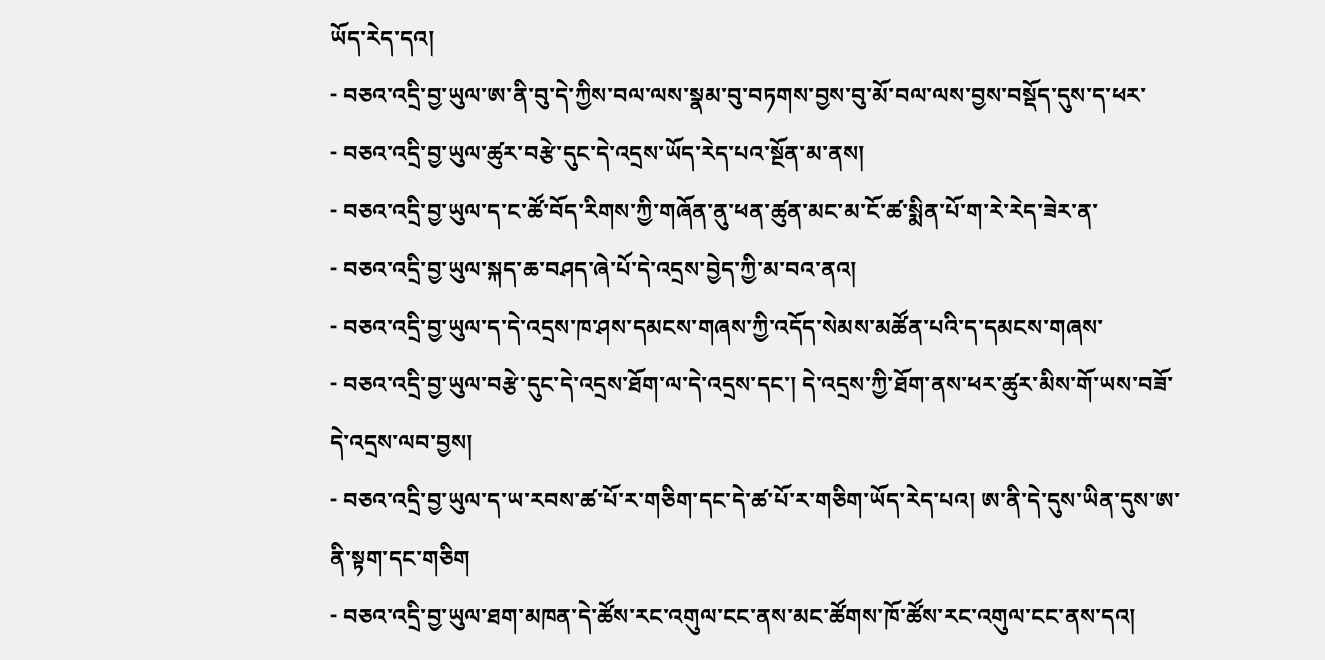ཡོད་རེད་དའ།
- བཅའ་འདྲི་བྱ་ཡུལ་ཨ་ནི་བུ་དེ་ཀྱིས་བལ་ལས་སྣམ་བུ་བཏགས་བྱས་བུ་མོ་བལ་ལས་བྱས་བསྡོད་དུས་ད་ཕར་
- བཅའ་འདྲི་བྱ་ཡུལ་ཚུར་བརྩེ་དུང་དེ་འདྲས་ཡོད་རེད་པའ་སྔོན་མ་ནས།
- བཅའ་འདྲི་བྱ་ཡུལ་ད་ང་ཚོ་བོད་རིགས་ཀྱི་གཞོན་ནུ་ཕན་ཚུན་མང་མ་ངོ་ཚ་སྨིན་པོ་ག་རེ་རེད་ཟེར་ན་
- བཅའ་འདྲི་བྱ་ཡུལ་སྐད་ཆ་བཤད་ཞེ་པོ་དེ་འདྲས་བྱེད་ཀྱི་མ་བའ་ནའ།
- བཅའ་འདྲི་བྱ་ཡུལ་ད་དེ་འདྲས་ཁ་ཤས་དམངས་གཞས་ཀྱི་འདོད་སེམས་མཚོན་པའི་ད་དམངས་གཞས་
- བཅའ་འདྲི་བྱ་ཡུལ་བརྩེ་དུང་དེ་འདྲས་ཐོག་ལ་དེ་འདྲས་དང་། དེ་འདྲས་ཀྱི་ཐོག་ནས་ཕར་ཚུར་མིས་གོ་ཡས་བཟོ་དེ་འདྲས་ལབ་བྱས།
- བཅའ་འདྲི་བྱ་ཡུལ་ད་ཡ་རབས་ཚ་པོ་ར་གཅིག་དང་དེ་ཚ་པོ་ར་གཅིག་ཡོད་རེད་པའ། ཨ་ནི་དེ་དུས་ཡིན་དུས་ཨ་ནི་སྟག་དང་གཅིག
- བཅའ་འདྲི་བྱ་ཡུལ་ཐག་མཁན་དེ་ཚོས་རང་འགུལ་ངང་ནས་མང་ཚོགས་ཁོ་ཚོས་རང་འགུལ་ངང་ནས་དའ།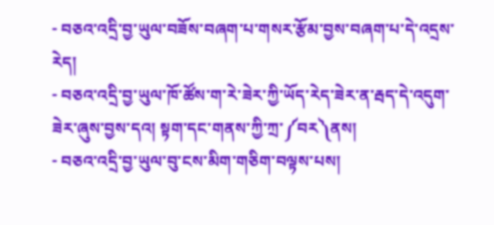- བཅའ་འདྲི་བྱ་ཡུལ་བཟོས་བཞག་པ་གསར་རྩོམ་བྱས་བཞག་པ་དེ་འདྲས་རེད།
- བཅའ་འདྲི་བྱ་ཡུལ་ཁོ་ཚོས་ག་རེ་ཟེར་ཀྱི་ཡོད་རེད་ཟེར་ན་རྦད་དེ་འདུག་ཟེར་ཞུས་བྱས་དའ། སྟག་དང་གནས་ཀྱི་ཀྲ་༼བར༽ནས།
- བཅའ་འདྲི་བྱ་ཡུལ་བུ་ངས་མིག་གཅིག་བལྟས་པས།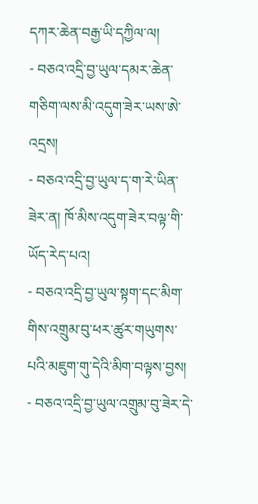དཀར་ཆེན་བརྒྱ་ཡི་དཀྱིལ་ལ།
- བཅའ་འདྲི་བྱ་ཡུལ་དམར་ཆེན་གཅིག་ལས་མི་འདུག་ཟེར་ཡས་ཨེ་འདྲས།
- བཅའ་འདྲི་བྱ་ཡུལ་ད་ག་རེ་ཡིན་ཟེར་ན། ཁོ་མིས་འདུག་ཟེར་བལྟ་གི་ཡོད་རེད་པའ།
- བཅའ་འདྲི་བྱ་ཡུལ་སྟག་དང་མིག་གིས་འགྲུམ་བུ་ཕར་ཚུར་གཡུགས་པའི་མཇུག་གུ་དེའི་མིག་བལྟས་བྱས།
- བཅའ་འདྲི་བྱ་ཡུལ་འགྲུམ་བུ་ཟེར་དེ་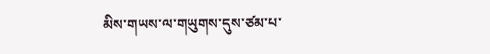མིས་གཡས་ལ་གཡུགས་དུས་ཙམ་པ་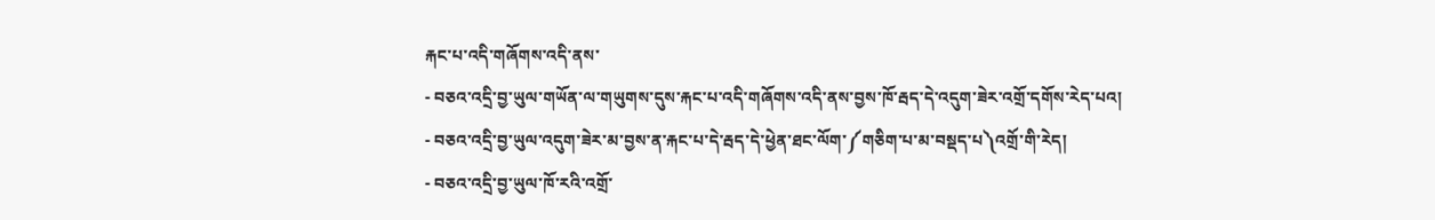རྐང་པ་འདི་གཞོགས་འདི་ནས་
- བཅའ་འདྲི་བྱ་ཡུལ་གཡོན་ལ་གཡུགས་དུས་རྐང་པ་འདི་གཞོགས་འདི་ནས་བྱས་ཁོ་རྦད་དེ་འདུག་ཟེར་འགྲོ་དགོས་རེད་པའ།
- བཅའ་འདྲི་བྱ་ཡུལ་འདུག་ཟེར་མ་བྱས་ན་རྐང་པ་དེ་རྦད་དེ་ཕྱེན་ཐང་ལོག་༼གཅིག་པ་མ་བསྡད་པ༽འགྲོ་གི་རེད།
- བཅའ་འདྲི་བྱ་ཡུལ་ཁོ་རའི་འགྲོ་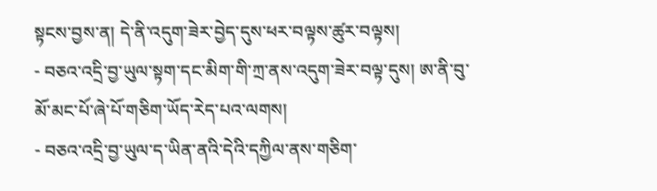སྟངས་བྱས་ན། དེ་ནི་འདུག་ཟེར་བྱེད་དུས་ཕར་བལྟས་ཚུར་བལྟས།
- བཅའ་འདྲི་བྱ་ཡུལ་སྟག་དང་མིག་གི་ཀྲ་ནས་འདུག་ཟེར་བལྟ་དུས། ཨ་ནི་བུ་མོ་མང་པོ་ཞེ་པོ་གཅིག་ཡོད་རེད་པའ་ལགས།
- བཅའ་འདྲི་བྱ་ཡུལ་ད་ཡིན་ནའི་དེའི་དཀྱིལ་ནས་གཅིག་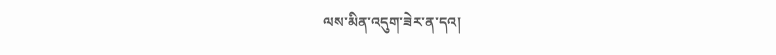ལས་མིན་འདུག་ཟེར་ན་དའ།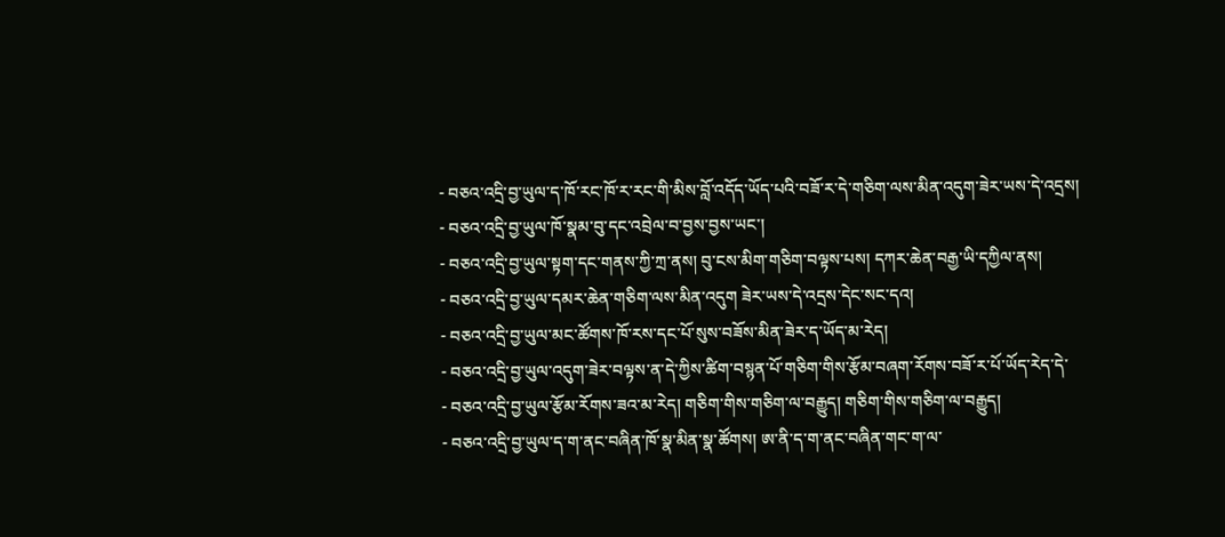- བཅའ་འདྲི་བྱ་ཡུལ་ད་ཁོ་རང་ཁོ་ར་རང་གི་མིས་བློ་འདོད་ཡོད་པའི་བཟོ་ར་དེ་གཅིག་ལས་མིན་འདུག་ཟེར་ཡས་དེ་འདྲས།
- བཅའ་འདྲི་བྱ་ཡུལ་ཁོ་སྣམ་བུ་དང་འབྲེལ་བ་བྱས་བྱས་ཡང་།
- བཅའ་འདྲི་བྱ་ཡུལ་སྟག་དང་གནས་ཀྱི་ཀྲ་ནས། བུ་ངས་མིག་གཅིག་བལྟས་པས། དཀར་ཆེན་བརྒྱ་ཡི་དཀྱིལ་ནས།
- བཅའ་འདྲི་བྱ་ཡུལ་དམར་ཆེན་གཅིག་ལས་མིན་འདུག ཟེར་ཡས་དེ་འདྲས་དེང་སང་དའ།
- བཅའ་འདྲི་བྱ་ཡུལ་མང་ཚོགས་ཁོ་རས་དང་པོ་སུས་བཟོས་མིན་ཟེར་ད་ཡོད་མ་རེད།
- བཅའ་འདྲི་བྱ་ཡུལ་འདུག་ཟེར་བལྟས་ན་དེ་ཀྱིས་ཚིག་བསྙན་པོ་གཅིག་གིས་རྩོམ་བཞག་རོགས་བཟོ་ར་པོ་ཡོད་རེད་དེ་
- བཅའ་འདྲི་བྱ་ཡུལ་རྩོམ་རོགས་ཟའ་མ་རེད། གཅིག་གིས་གཅིག་ལ་བརྒྱུད། གཅིག་གིས་གཅིག་ལ་བརྒྱུད།
- བཅའ་འདྲི་བྱ་ཡུལ་ད་ག་ནང་བཞིན་ཁོ་སྣ་མིན་སྣ་ཚོགས། ཨ་ནི་ད་ག་ནང་བཞིན་གང་ག་ལ་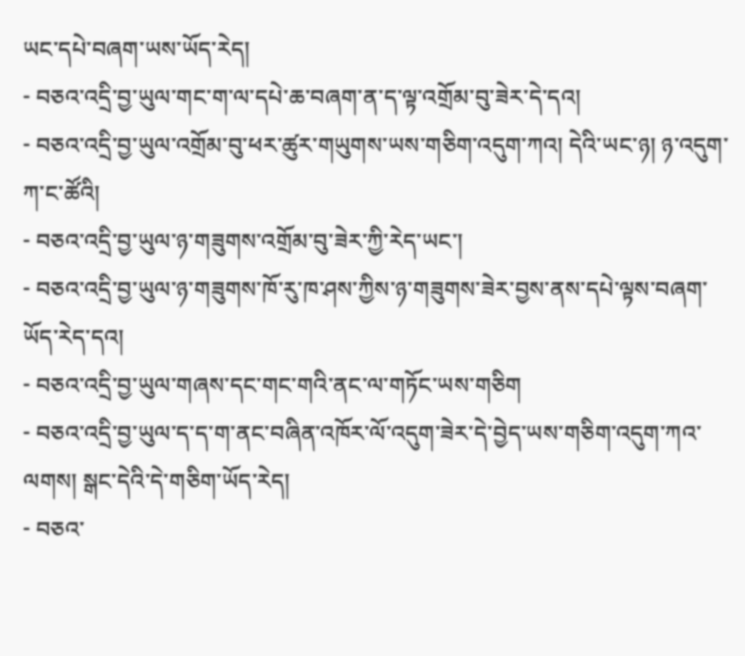ཡང་དཔེ་བཞག་ཡས་ཡོད་རེད།
- བཅའ་འདྲི་བྱ་ཡུལ་གང་ག་ལ་དཔེ་ཆ་བཞག་ན་ད་ལྟ་འགྲོམ་བུ་ཟེར་དེ་དའ།
- བཅའ་འདྲི་བྱ་ཡུལ་འགྲོམ་བུ་ཕར་ཚུར་གཡུགས་ཡས་གཅིག་འདུག་ཀའ། དེའི་ཡང་ཉ། ཉ་འདུག་ཀ་ང་ཚོའི།
- བཅའ་འདྲི་བྱ་ཡུལ་ཉ་གཟུགས་འགྲོམ་བུ་ཟེར་ཀྱི་རེད་ཡང་།
- བཅའ་འདྲི་བྱ་ཡུལ་ཉ་གཟུགས་ཁོ་རུ་ཁ་ཤས་ཀྱིས་ཉ་གཟུགས་ཟེར་བྱས་ནས་དཔེ་ལྟས་བཞག་ཡོད་རེད་དའ།
- བཅའ་འདྲི་བྱ་ཡུལ་གཞས་དང་གང་གའི་ནང་ལ་གཏོང་ཡས་གཅིག
- བཅའ་འདྲི་བྱ་ཡུལ་ད་ད་ག་ནང་བཞིན་འཁོར་ལོ་འདུག་ཟེར་དེ་བྱེད་ཡས་གཅིག་འདུག་ཀའ་ལགས། སྒང་དེའི་དེ་གཅིག་ཡོད་རེད།
- བཅའ་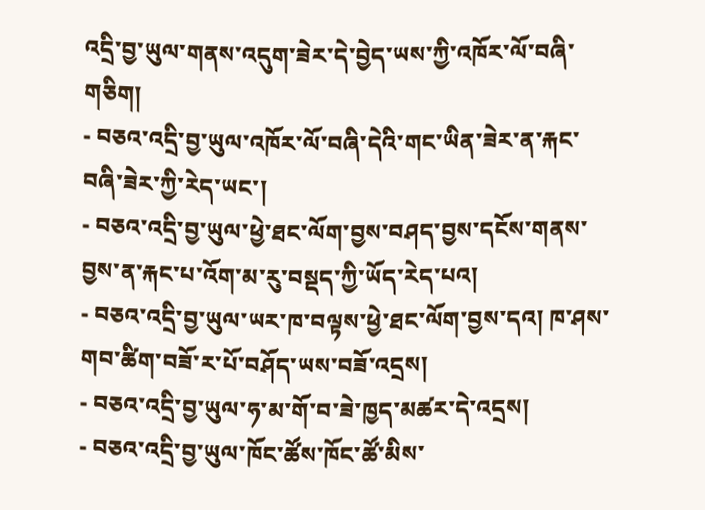འདྲི་བྱ་ཡུལ་གནས་འདུག་ཟེར་དེ་བྱེད་ཡས་ཀྱི་འཁོར་ལོ་བཞི་གཅིག།
- བཅའ་འདྲི་བྱ་ཡུལ་འཁོར་ལོ་བཞི་དེའི་གང་ཡིན་ཟེར་ན་རྐང་བཞི་ཟེར་ཀྱི་རེད་ཡང་།
- བཅའ་འདྲི་བྱ་ཡུལ་ཕྱེ་ཐང་ལོག་བྱས་བཤད་བྱས་དངོས་གནས་བྱས་ན་རྐང་པ་འོག་མ་རུ་བསྡད་ཀྱི་ཡོད་རེད་པའ།
- བཅའ་འདྲི་བྱ་ཡུལ་ཡར་ཁ་བལྟས་ཕྱེ་ཐང་ལོག་བྱས་དའ། ཁ་ཤས་གབ་ཚིག་བཟོ་ར་པོ་བཤོད་ཡས་བཟོ་འདྲས།
- བཅའ་འདྲི་བྱ་ཡུལ་ཧ་མ་གོ་བ་ཟེ་ཁྱད་མཚར་དེ་འདྲས།
- བཅའ་འདྲི་བྱ་ཡུལ་ཁོང་ཚོས་ཁོང་ཚོ་མིས་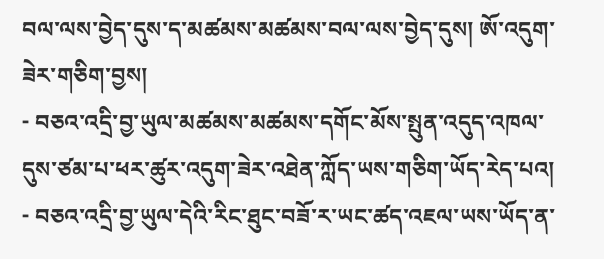བལ་ལས་བྱེད་དུས་ད་མཚམས་མཚམས་བལ་ལས་བྱེད་དུས། ཨོ་འདུག་ཟེར་གཅིག་བྱས།
- བཅའ་འདྲི་བྱ་ཡུལ་མཚམས་མཚམས་དགོང་མོས་སྤུན་འདུད་འཁལ་དུས་ཙམ་པ་ཕར་ཚུར་འདུག་ཟེར་འཐེན་ཀློད་ཡས་གཅིག་ཡོད་རེད་པའ།
- བཅའ་འདྲི་བྱ་ཡུལ་དེའི་རིང་ཐུང་བཟོ་ར་ཡང་ཚད་འཇལ་ཡས་ཡོད་ན་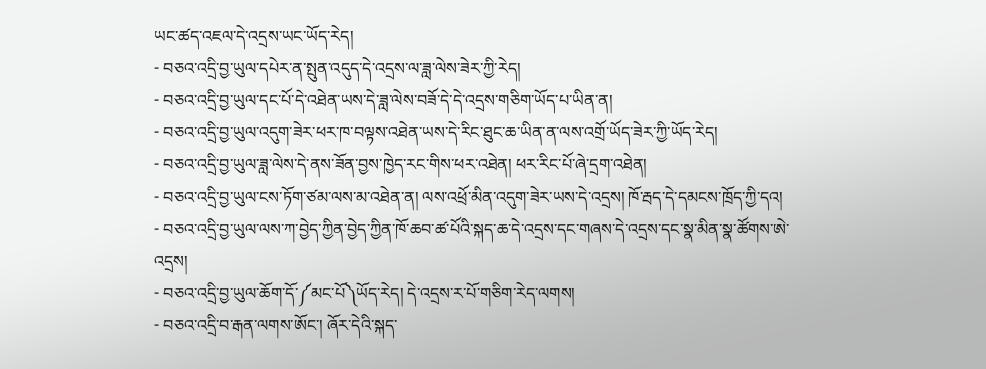ཡང་ཚད་འཇལ་དེ་འདྲས་ཡང་ཡོད་རེད།
- བཅའ་འདྲི་བྱ་ཡུལ་དཔེར་ན་སྤུན་འདུད་དེ་འདྲས་ལ་ཟླ་ལེས་ཟེར་ཀྱི་རེད།
- བཅའ་འདྲི་བྱ་ཡུལ་དང་པོ་དེ་འཐེན་ཡས་དེ་ཟླ་ལེས་བཟོ་དེ་དེ་འདྲས་གཅིག་ཡོད་པ་ཡིན་ན།
- བཅའ་འདྲི་བྱ་ཡུལ་འདུག་ཟེར་ཕར་ཁ་བལྟས་འཐེན་ཡས་དེ་རིང་ཐུང་ཆ་ཡིན་ན་ལས་འགྲོ་ཡོད་ཟེར་ཀྱི་ཡོད་རེད།
- བཅའ་འདྲི་བྱ་ཡུལ་ཟླ་ལེས་དེ་ནས་ཟོན་བྱས་ཁྱེད་རང་གིས་ཕར་འཐེན། ཕར་རིང་པོ་ཞེ་དྲག་འཐེན།
- བཅའ་འདྲི་བྱ་ཡུལ་ངས་ཏོག་ཙམ་ལས་མ་འཐེན་ན། ལས་འཕྲོ་མིན་འདུག་ཟེར་ཡས་དེ་འདྲས། ཁོ་རྦད་དེ་དམངས་ཁྲོད་ཀྱི་དའ།
- བཅའ་འདྲི་བྱ་ཡུལ་ལས་ཀ་བྱེད་ཀྱིན་བྱེད་ཀྱིན་ཁོ་ཆབ་ཚ་པོའི་སྐད་ཆ་དེ་འདྲས་དང་གཞས་དེ་འདྲས་དང་སྣ་མིན་སྣ་ཚོགས་ཨེ་འདྲས།
- བཅའ་འདྲི་བྱ་ཡུལ་ཆོག་དོ་༼མང་པོ༽ཡོད་རེད། དེ་འདྲས་ར་པོ་གཅིག་རེད་ལགས།
- བཅའ་འདྲི་བ་རྒན་ལགས་ཨོང་། ཞོར་དེའི་སྐད་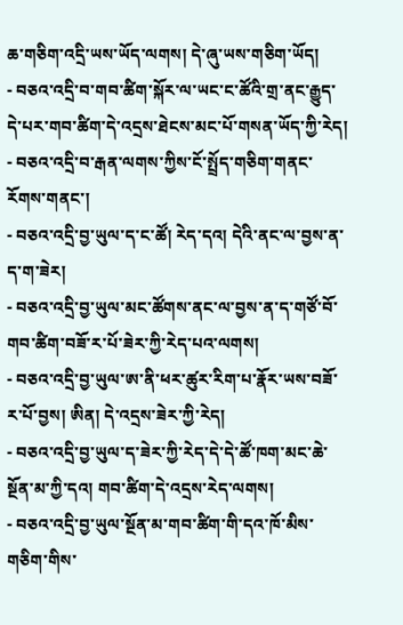ཆ་གཅིག་འདྲི་ཡས་ཡོད་ལགས། དེ་ཞུ་ཡས་གཅིག་ཡོད།
- བཅའ་འདྲི་བ་གབ་ཚིག་སྐོར་ལ་ཡང་ང་ཚོའི་གྲ་ནང་རྒྱུད་དེ་པར་གབ་ཚིག་དེ་འདྲས་ཐེངས་མང་པོ་གསན་ཡོད་ཀྱི་རེད།
- བཅའ་འདྲི་བ་རྒན་ལགས་ཀྱིས་ངོ་སྤྲོད་གཅིག་གནང་རོགས་གནང་།
- བཅའ་འདྲི་བྱ་ཡུལ་ད་ང་ཚོ། རེད་དའ། དེའི་ནང་ལ་བྱས་ན་ད་ག་ཟེར།
- བཅའ་འདྲི་བྱ་ཡུལ་མང་ཚོགས་ནང་ལ་བྱས་ན་ད་གཙོ་བོ་གབ་ཚིག་བཟོ་ར་པོ་ཟེར་ཀྱི་རེད་པའ་ལགས།
- བཅའ་འདྲི་བྱ་ཡུལ་ཨ་ནི་ཕར་ཚུར་རིག་པ་རྣོར་ཡས་བཟོ་ར་པོ་བྱས། ཨིན། དེ་འདྲས་ཟེར་ཀྱི་རེད།
- བཅའ་འདྲི་བྱ་ཡུལ་ད་ཟེར་ཀྱི་རེད་དེ་དེ་ཚོ་ཁག་མང་ཆེ་སྔོན་མ་ཀྱི་དའ། གབ་ཚིག་དེ་འདྲས་རེད་ལགས།
- བཅའ་འདྲི་བྱ་ཡུལ་སྔོན་མ་གབ་ཚིག་གི་དའ་ཁོ་མིས་གཅིག་གིས་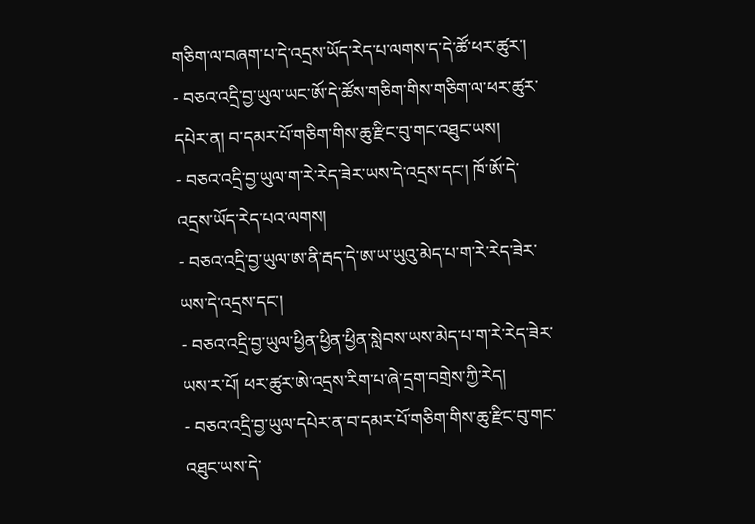གཅིག་ལ་བཞག་པ་དེ་འདྲས་ཡོད་རེད་པ་ལགས་ད་དེ་ཚོ་ཕར་ཚུར་།
- བཅའ་འདྲི་བྱ་ཡུལ་ཡང་ཨོ་དེ་ཚོས་གཅིག་གིས་གཅིག་ལ་ཕར་ཚུར་དཔེར་ན། བ་དམར་པོ་གཅིག་གིས་ཆུ་རྫིང་བུ་གང་འཐུང་ཡས།
- བཅའ་འདྲི་བྱ་ཡུལ་ག་རེ་རེད་ཟེར་ཡས་དེ་འདྲས་དང་། ཁོ་ཨོ་དེ་འདྲས་ཡོད་རེད་པའ་ལགས།
- བཅའ་འདྲི་བྱ་ཡུལ་ཨ་ནི་རྦད་དེ་ཨ་ཡ་ཡུའུ་མེད་པ་ག་རེ་རེད་ཟེར་ཡས་དེ་འདྲས་དང་།
- བཅའ་འདྲི་བྱ་ཡུལ་ཕྱིན་ཕྱིན་ཕྱིན་སླེབས་ཡས་མེད་པ་ག་རེ་རེད་ཟེར་ཡས་ར་པོ། ཕར་ཚུར་ཨེ་འདྲས་རིག་པ་ཞེ་དྲག་བགྲེས་ཀྱི་རེད།
- བཅའ་འདྲི་བྱ་ཡུལ་དཔེར་ན་བ་དམར་པོ་གཅིག་གིས་ཆུ་རྫིང་བུ་གང་འཐུང་ཡས་དེ་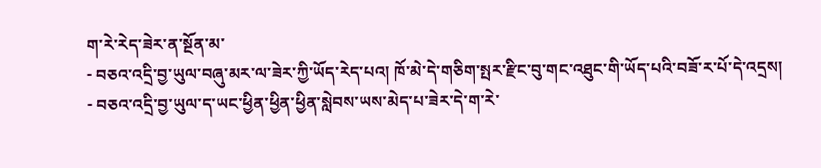ག་རེ་རེད་ཟེར་ན་སྔོན་མ་
- བཅའ་འདྲི་བྱ་ཡུལ་བཞུ་མར་ལ་ཟེར་ཀྱི་ཡོད་རེད་པའ། ཁོ་མེ་དེ་གཅིག་སྤར་རྫིང་བུ་གང་འཐུང་གི་ཡོད་པའི་བཟོ་ར་པོ་དེ་འདྲས།
- བཅའ་འདྲི་བྱ་ཡུལ་ད་ཡང་ཕྱིན་ཕྱིན་ཕྱིན་སླེབས་ཡས་མེད་པ་ཟེར་དེ་ག་རེ་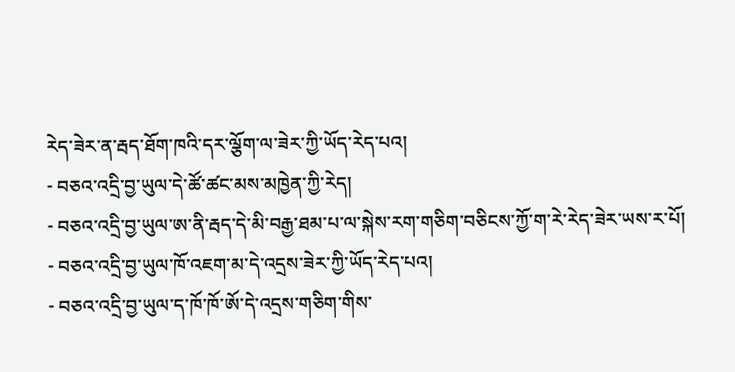རེད་ཟེར་ན་རྦད་ཐོག་ཁའི་དར་ལྕོག་ལ་ཟེར་ཀྱི་ཡོད་རེད་པའ།
- བཅའ་འདྲི་བྱ་ཡུལ་དེ་ཚོ་ཚང་མས་མཁྱེན་ཀྱི་རེད།
- བཅའ་འདྲི་བྱ་ཡུལ་ཨ་ནི་རྦད་དེ་མི་བརྒྱ་ཐམ་པ་ལ་སྐེས་རག་གཅིག་བཅིངས་ཀྱོ་ག་རེ་རེད་ཟེར་ཡས་ར་པོ།
- བཅའ་འདྲི་བྱ་ཡུལ་ཁོ་འཇག་མ་དེ་འདྲས་ཟེར་ཀྱི་ཡོད་རེད་པའ།
- བཅའ་འདྲི་བྱ་ཡུལ་ད་ཁོ་ཁོ་ཨོ་དེ་འདྲས་གཅིག་གིས་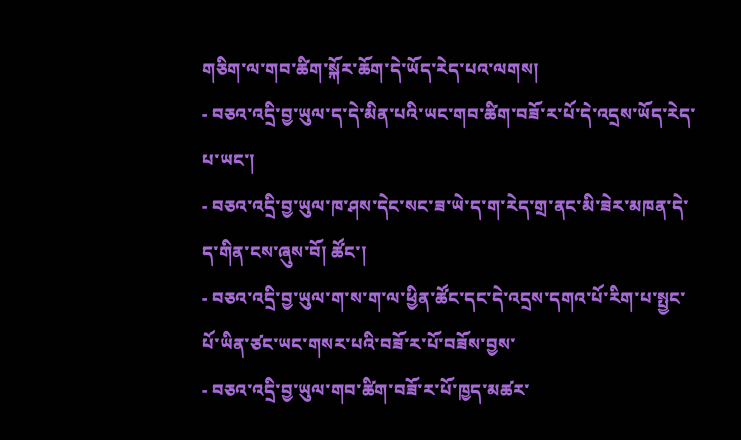གཅིག་ལ་གབ་ཚིག་སྐོར་ཆོག་དེ་ཡོད་རེད་པའ་ལགས།
- བཅའ་འདྲི་བྱ་ཡུལ་ད་དེ་མིན་པའི་ཡང་གབ་ཚིག་བཟོ་ར་པོ་དེ་འདྲས་ཡོད་རེད་པ་ཡང་།
- བཅའ་འདྲི་བྱ་ཡུལ་ཁ་ཤས་དེང་སང་ཟ་ཡེ་ད་ག་རེད་གྲ་ནང་མི་ཟེར་མཁན་དེ་ད་གིན་ངས་ཞུས་བོ། ཚོང་།
- བཅའ་འདྲི་བྱ་ཡུལ་ག་ས་ག་ལ་ཕྱིན་ཚོང་དང་དེ་འདྲས་དགའ་པོ་རིག་པ་སྤྱང་པོ་ཡིན་ཙང་ཡང་གསར་པའི་བཟོ་ར་པོ་བཟོས་བྱས་
- བཅའ་འདྲི་བྱ་ཡུལ་གབ་ཚིག་བཟོ་ར་པོ་ཁྱད་མཚར་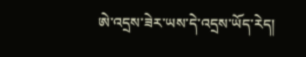ཨེ་འདྲས་ཟེར་ཡས་དེ་འདྲས་ཡོད་རེད།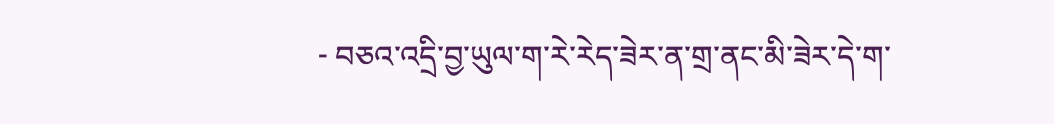- བཅའ་འདྲི་བྱ་ཡུལ་ག་རེ་རེད་ཟེར་ན་གྲ་ནང་མི་ཟེར་དེ་ག་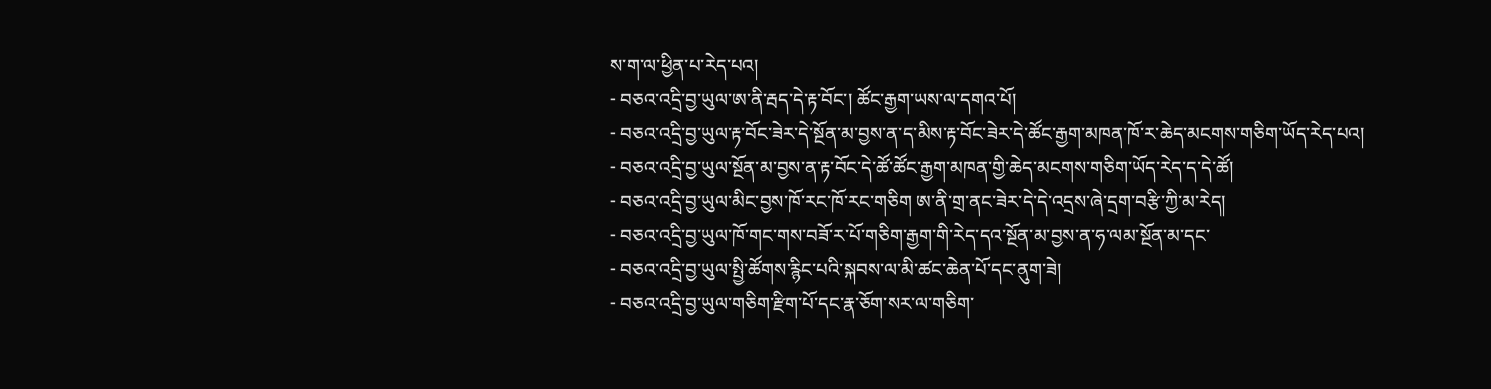ས་ག་ལ་ཕྱིན་པ་རེད་པའ།
- བཅའ་འདྲི་བྱ་ཡུལ་ཨ་ནི་རྦད་དེ་རྟ་བོང་། ཚོང་རྒྱག་ཡས་ལ་དགའ་པོ།
- བཅའ་འདྲི་བྱ་ཡུལ་རྟ་བོང་ཟེར་དེ་སྔོན་མ་བྱས་ན་ད་མིས་རྟ་བོང་ཟེར་དེ་ཚོང་རྒྱག་མཁན་ཁོ་ར་ཆེད་མངགས་གཅིག་ཡོད་རེད་པའ།
- བཅའ་འདྲི་བྱ་ཡུལ་སྔོན་མ་བྱས་ན་རྟ་བོང་དེ་ཚོ་ཚོང་རྒྱག་མཁན་གྱི་ཆེད་མངགས་གཅིག་ཡོད་རེད་ད་དེ་ཚོ།
- བཅའ་འདྲི་བྱ་ཡུལ་མིང་བྱས་ཁོ་རང་ཁོ་རང་གཅིག ཨ་ནི་གྲ་ནང་ཟེར་དེ་དེ་འདྲས་ཞེ་དྲག་བརྩི་ཀྱི་མ་རེད།
- བཅའ་འདྲི་བྱ་ཡུལ་ཁོ་གང་གས་བཟོ་ར་པོ་གཅིག་རྒྱག་གི་རེད་དའ་སྔོན་མ་བྱས་ན་ཧ་ལམ་སྔོན་མ་དང་
- བཅའ་འདྲི་བྱ་ཡུལ་སྤྱི་ཚོགས་རྙིང་པའི་སྐབས་ལ་མི་ཚང་ཆེན་པོ་དང་ནུག་ཟེ།
- བཅའ་འདྲི་བྱ་ཡུལ་གཅིག་རྫིག་པོ་དང་རྣ་ཅོག་སར་ལ་གཅིག་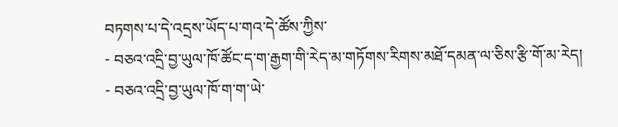བཏགས་པ་དེ་འདྲས་ཡོད་པ་གའ་དེ་ཚོས་ཀྱིས་
- བཅའ་འདྲི་བྱ་ཡུལ་ཁོ་ཚོང་ད་ག་རྒྱག་གི་རེད་མ་གཏོགས་རིགས་མཐོ་དམན་ལ་ཅིས་རྩི་གོ་མ་རེད།
- བཅའ་འདྲི་བྱ་ཡུལ་ཁོ་ག་ག་ཡེ་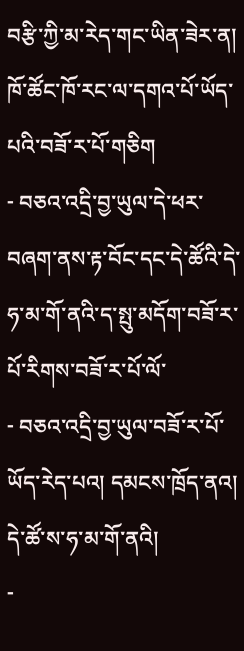བརྩི་ཀྱི་མ་རེད་གང་ཡིན་ཟེར་ན། ཁོ་ཚོང་ཁོ་རང་ལ་དགའ་པོ་ཡོད་པའི་བཟོ་ར་པོ་གཅིག
- བཅའ་འདྲི་བྱ་ཡུལ་དེ་ཕར་བཞག་ནས་རྟ་བོང་དང་དེ་ཚོའི་དེ་ཧ་མ་གོ་ནའི་ད་སྤུ་མདོག་བཟོ་ར་པོ་རིགས་བཟོ་ར་པོ་ལོ་
- བཅའ་འདྲི་བྱ་ཡུལ་བཟོ་ར་པོ་ཡོད་རེད་པའ། དམངས་ཁྲོད་ནའ། དེ་ཚོ་ས་ཧ་མ་གོ་ནའི།
-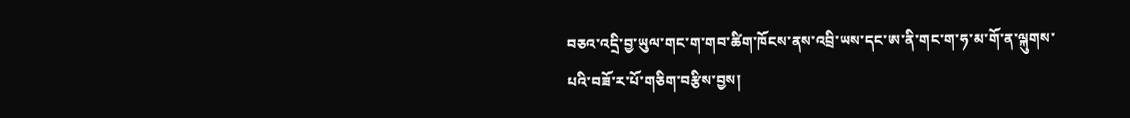བཅའ་འདྲི་བྱ་ཡུལ་གང་ག་གབ་ཚིག་ཁོངས་ནས་འབྲི་ཡས་དང་ཨ་ནི་གང་ག་ཧ་མ་གོ་ན་ལྐུགས་པའི་བཟོ་ར་པོ་གཅིག་བརྩིས་བྱས།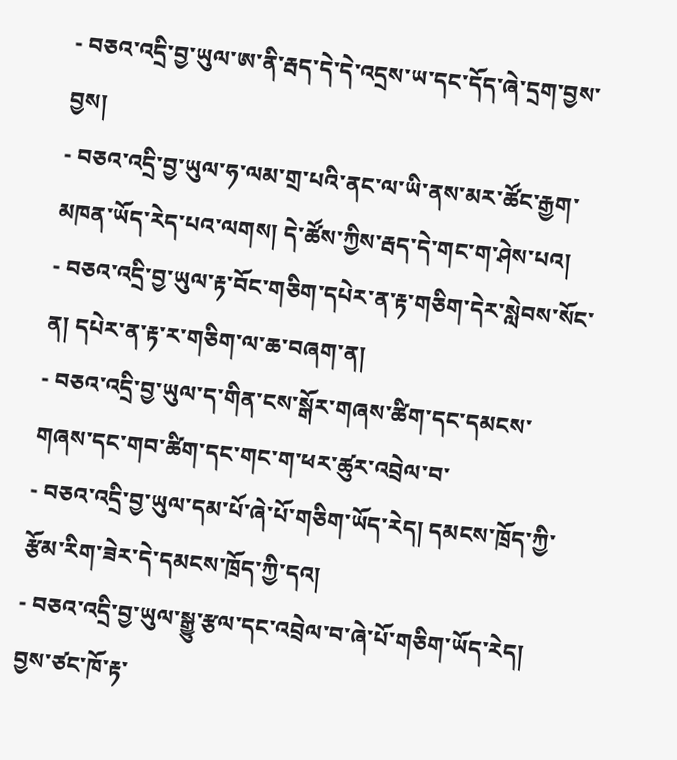- བཅའ་འདྲི་བྱ་ཡུལ་ཨ་ནི་རྦད་དེ་དེ་འདྲས་ཡ་དང་དོད་ཞེ་དྲག་བྱས་བྱས།
- བཅའ་འདྲི་བྱ་ཡུལ་ཧ་ལམ་གྲ་པའི་ནང་ལ་ཡི་ནས་མར་ཚོང་རྒྱག་མཁན་ཡོད་རེད་པའ་ལགས། དེ་ཚོས་ཀྱིས་རྦད་དེ་གང་ག་ཤེས་པའ།
- བཅའ་འདྲི་བྱ་ཡུལ་རྟ་བོང་གཅིག་དཔེར་ན་རྟ་གཅིག་དེར་སླེབས་སོང་ན། དཔེར་ན་རྟ་ར་གཅིག་ལ་ཆ་བཞག་ན།
- བཅའ་འདྲི་བྱ་ཡུལ་ད་གིན་ངས་སྒོར་གཞས་ཚིག་དང་དམངས་གཞས་དང་གབ་ཚིག་དང་གང་ག་ཕར་ཚུར་འབྲེལ་བ་
- བཅའ་འདྲི་བྱ་ཡུལ་དམ་པོ་ཞེ་པོ་གཅིག་ཡོད་རེད། དམངས་ཁྲོད་ཀྱི་རྩོམ་རིག་ཟེར་དེ་དམངས་ཁྲོད་ཀྱི་དའ།
- བཅའ་འདྲི་བྱ་ཡུལ་སྒྱུ་རྩལ་དང་འབྲེལ་བ་ཞེ་པོ་གཅིག་ཡོད་རེད། བྱས་ཙང་ཁོ་རྟ་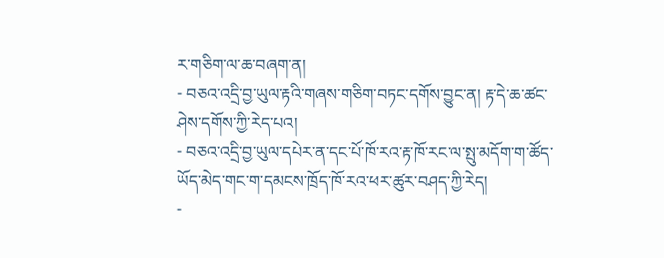ར་གཅིག་ལ་ཆ་བཞག་ན།
- བཅའ་འདྲི་བྱ་ཡུལ་རྟའི་གཞས་གཅིག་བཏང་དགོས་བྱུང་ན། རྟ་དེ་ཆ་ཚང་ཤེས་དགོས་ཀྱི་རེད་པའ།
- བཅའ་འདྲི་བྱ་ཡུལ་དཔེར་ན་དང་པོ་ཁོ་རའ་རྟ་ཁོ་རང་ལ་སྤུ་མདོག་ག་ཚོད་ཡོད་མེད་གང་ག་དམངས་ཁྲོད་ཁོ་རའ་ཕར་ཚུར་བཤད་ཀྱི་རེད།
-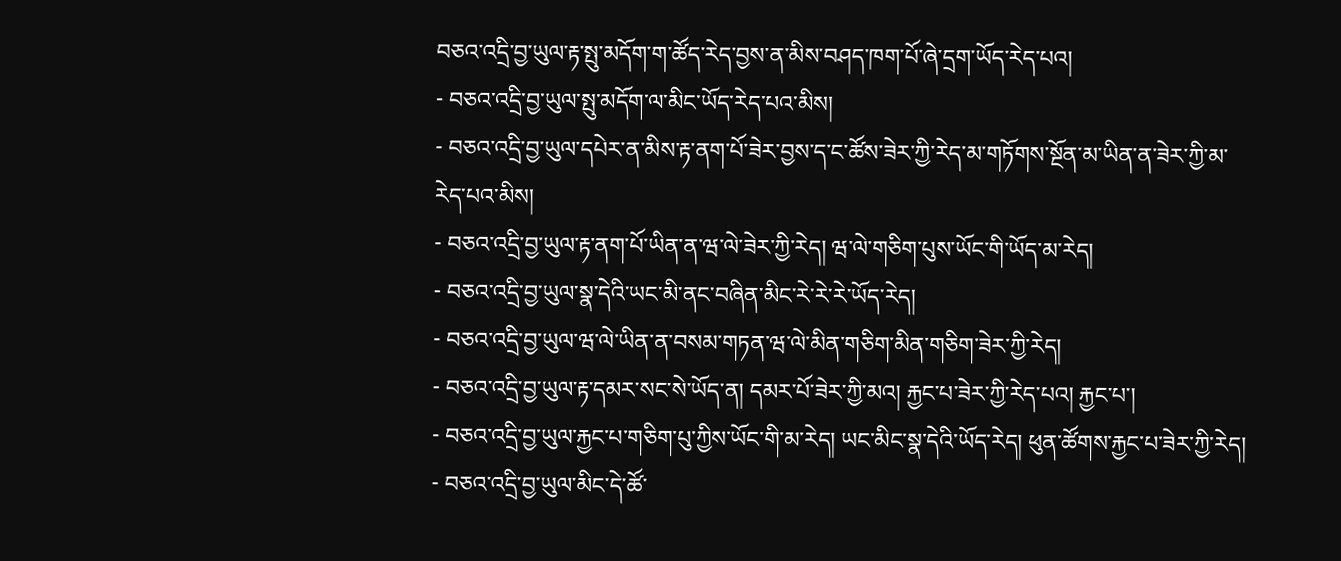བཅའ་འདྲི་བྱ་ཡུལ་རྟ་སྤུ་མདོག་ག་ཚོད་རེད་བྱས་ན་མིས་བཤད་ཁག་པོ་ཞེ་དྲག་ཡོད་རེད་པའ།
- བཅའ་འདྲི་བྱ་ཡུལ་སྤུ་མདོག་ལ་མིང་ཡོད་རེད་པའ་མིས།
- བཅའ་འདྲི་བྱ་ཡུལ་དཔེར་ན་མིས་རྟ་ནག་པོ་ཟེར་བྱས་ད་ང་ཚོས་ཟེར་ཀྱི་རེད་མ་གཏོགས་སྔོན་མ་ཡིན་ན་ཟེར་ཀྱི་མ་རེད་པའ་མིས།
- བཅའ་འདྲི་བྱ་ཡུལ་རྟ་ནག་པོ་ཡིན་ན་ཝ་ལེ་ཟེར་ཀྱི་རེད། ཝ་ལེ་གཅིག་པུས་ཡོང་གི་ཡོད་མ་རེད།
- བཅའ་འདྲི་བྱ་ཡུལ་སྣ་དེའི་ཡང་མི་ནང་བཞིན་མིང་རེ་རེ་རེ་ཡོད་རེད།
- བཅའ་འདྲི་བྱ་ཡུལ་ཝ་ལེ་ཡིན་ན་བསམ་གཏན་ཝ་ལེ་མིན་གཅིག་མིན་གཅིག་ཟེར་ཀྱི་རེད།
- བཅའ་འདྲི་བྱ་ཡུལ་རྟ་དམར་སང་སེ་ཡོད་ན། དམར་པོ་ཟེར་ཀྱི་མའ། རྐྱང་པ་ཟེར་ཀྱི་རེད་པའ། རྐྱང་པ་།
- བཅའ་འདྲི་བྱ་ཡུལ་རྐྱང་པ་གཅིག་པུ་ཀྱིས་ཡོང་གི་མ་རེད། ཡང་མིང་སྣ་དེའི་ཡོད་རེད། ཕུན་ཚོགས་རྐྱང་པ་ཟེར་ཀྱི་རེད།
- བཅའ་འདྲི་བྱ་ཡུལ་མིང་དེ་ཚོ་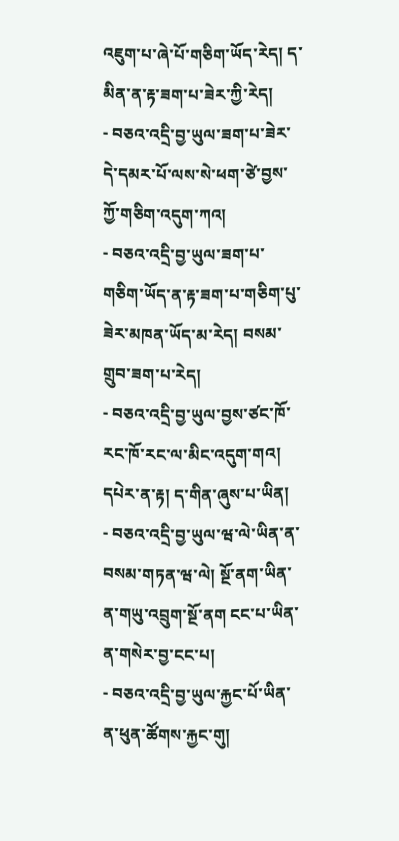འཇུག་པ་ཞེ་པོ་གཅིག་ཡོད་རེད། ད་མིན་ན་རྟ་ཟག་པ་ཟེར་ཀྱི་རེད།
- བཅའ་འདྲི་བྱ་ཡུལ་ཟག་པ་ཟེར་དེ་དམར་པོ་ལས་སེ་ཕག་ཙེ་བྱས་ཀྱོ་གཅིག་འདུག་ཀའ།
- བཅའ་འདྲི་བྱ་ཡུལ་ཟག་པ་གཅིག་ཡོད་ན་རྟ་ཟག་པ་གཅིག་པུ་ཟེར་མཁན་ཡོད་མ་རེད། བསམ་གྲུབ་ཟག་པ་རེད།
- བཅའ་འདྲི་བྱ་ཡུལ་བྱས་ཙང་ཁོ་རང་ཁོ་རང་ལ་མིང་འདུག་གའ། དཔེར་ན་རྟ། ད་གིན་ཞུས་པ་ཡིན།
- བཅའ་འདྲི་བྱ་ཡུལ་ཝ་ལེ་ཡིན་ན་བསམ་གཏན་ཝ་ལེ། སྔོ་ནག་ཡིན་ན་གཡུ་འབྲུག་སྔོ་ནག ངང་པ་ཡིན་ན་གསེར་བྱ་ངང་པ།
- བཅའ་འདྲི་བྱ་ཡུལ་རྐྱང་པོ་ཡིན་ན་ཕུན་ཚོགས་རྐྱང་གུ།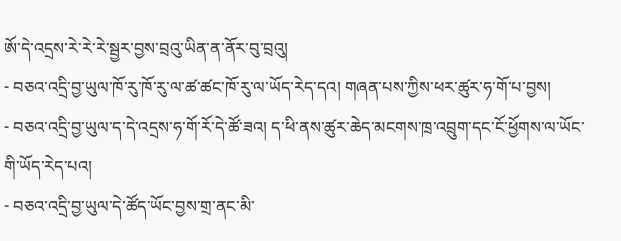ཨོ་དེ་འདྲས་རེ་རེ་རེ་སྦྱར་བྱས་བྲའུ་ཡིན་ན་ནོར་བུ་བྲའུ།
- བཅའ་འདྲི་བྱ་ཡུལ་ཁོ་རུ་ཁོ་རུ་ལ་ཚ་ཚང་ཁོ་རུ་ལ་ཡོད་རེད་དའ། གཞན་པས་ཀྱིས་ཕར་ཚུར་ཧ་གོ་པ་བྱས།
- བཅའ་འདྲི་བྱ་ཡུལ་ད་དེ་འདྲས་ཧ་གོ་རོ་དེ་ཚོ་ཟའ། ད་ཕི་ནས་ཚུར་ཆེད་མངགས་ཁྲ་འབྲུག་དང་ངོ་ཕྱོགས་ལ་ཡོང་གི་ཡོད་རེད་པའ།
- བཅའ་འདྲི་བྱ་ཡུལ་དེ་ཚོད་ཡོང་བྱས་གྲ་ནང་མི་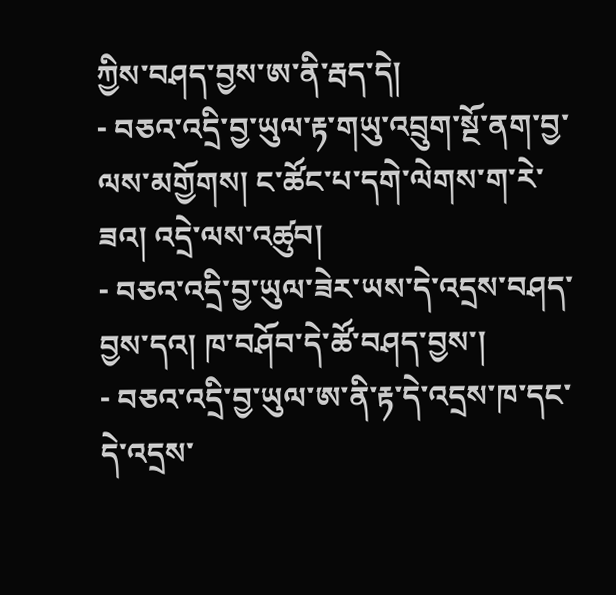ཀྱིས་བཤད་བྱས་ཨ་ནི་རྦད་དེ།
- བཅའ་འདྲི་བྱ་ཡུལ་རྟ་གཡུ་འབྲུག་སྔོ་ནག་བྱ་ལས་མགྱོགས། ང་ཚོང་པ་དགེ་ལེགས་ག་རེ་ཟའ། འདྲེ་ལས་འཚུབ།
- བཅའ་འདྲི་བྱ་ཡུལ་ཟེར་ཡས་དེ་འདྲས་བཤད་བྱས་དའ། ཁ་བཤོབ་དེ་ཚོ་བཤད་བྱས་།
- བཅའ་འདྲི་བྱ་ཡུལ་ཨ་ནི་རྟ་དེ་འདྲས་ཁ་དང་དེ་འདྲས་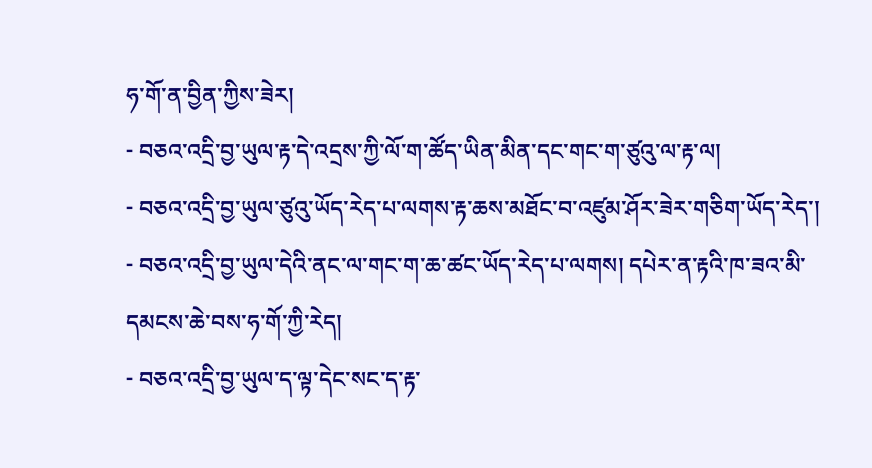ཧ་གོ་ན་བྱིན་ཀྱིས་ཟེར།
- བཅའ་འདྲི་བྱ་ཡུལ་རྟ་དེ་འདྲས་ཀྱི་ལོ་ག་ཚོད་ཡིན་མིན་དང་གང་ག་ཙུའུ་ལ་རྟ་ལ།
- བཅའ་འདྲི་བྱ་ཡུལ་ཙུའུ་ཡོད་རེད་པ་ལགས་རྟ་ཆས་མཐོང་བ་འཛུམ་ཤོར་ཟེར་གཅིག་ཡོད་རེད་།
- བཅའ་འདྲི་བྱ་ཡུལ་དེའི་ནང་ལ་གང་ག་ཆ་ཚང་ཡོད་རེད་པ་ལགས། དཔེར་ན་རྟའི་ཁ་ཟའ་མི་དམངས་ཆེ་བས་ཧ་གོ་ཀྱི་རེད།
- བཅའ་འདྲི་བྱ་ཡུལ་ད་ལྟ་དེང་སང་ད་རྟ་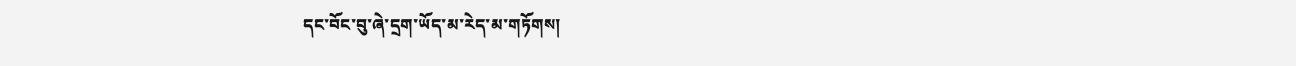དང་བོང་བུ་ཞེ་དྲག་ཡོད་མ་རེད་མ་གཏོགས།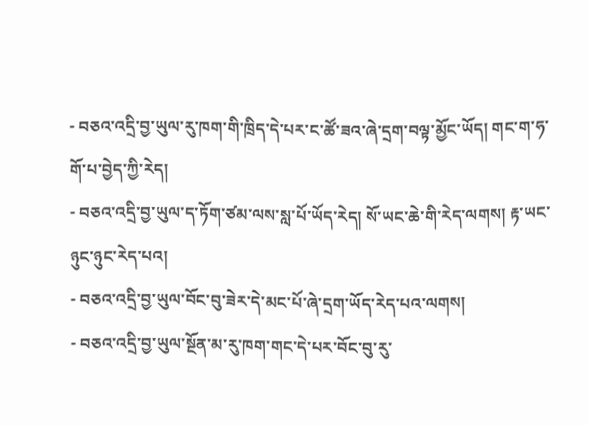- བཅའ་འདྲི་བྱ་ཡུལ་རུ་ཁག་གི་ཁྲིད་དེ་པར་ང་ཚོ་ཟའ་ཞེ་དྲག་བལྟ་མྱོང་ཡོད། གང་ག་ཧ་གོ་པ་བྱེད་ཀྱི་རེད།
- བཅའ་འདྲི་བྱ་ཡུལ་ད་ཏོག་ཙམ་ལས་སླ་པོ་ཡོད་རེད། སོ་ཡང་ཆེ་གི་རེད་ལགས། རྟ་ཡང་ཉུང་ཉུང་རེད་པའ།
- བཅའ་འདྲི་བྱ་ཡུལ་བོང་བུ་ཟེར་དེ་མང་པོ་ཞེ་དྲག་ཡོད་རེད་པའ་ལགས།
- བཅའ་འདྲི་བྱ་ཡུལ་སྔོན་མ་རུ་ཁག་གང་དེ་པར་བོང་བུ་རུ་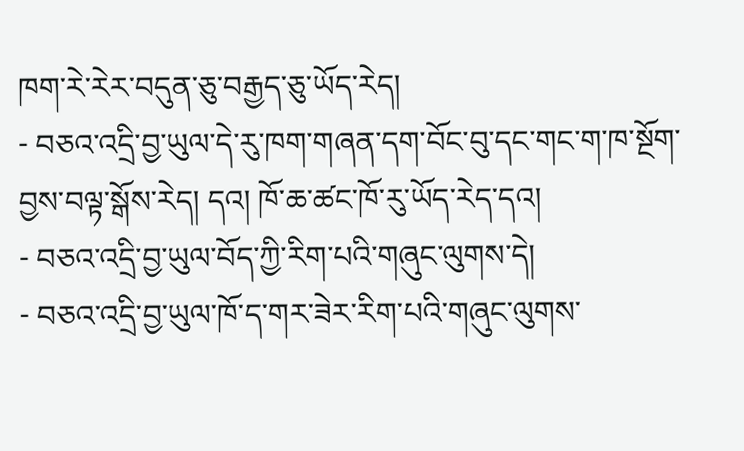ཁག་རེ་རེར་བདུན་ཅུ་བརྒྱད་ཅུ་ཡོད་རེད།
- བཅའ་འདྲི་བྱ་ཡུལ་དེ་རུ་ཁག་གཞན་དག་བོང་བུ་དང་གང་ག་ཁ་སྔོག་བྱས་བལྟ་སྒོས་རེད། དའ། ཁོ་ཆ་ཚང་ཁོ་རུ་ཡོད་རེད་དའ།
- བཅའ་འདྲི་བྱ་ཡུལ་བོད་ཀྱི་རིག་པའི་གཞུང་ལུགས་དེ།
- བཅའ་འདྲི་བྱ་ཡུལ་ཁོ་ད་གར་ཟེར་རིག་པའི་གཞུང་ལུགས་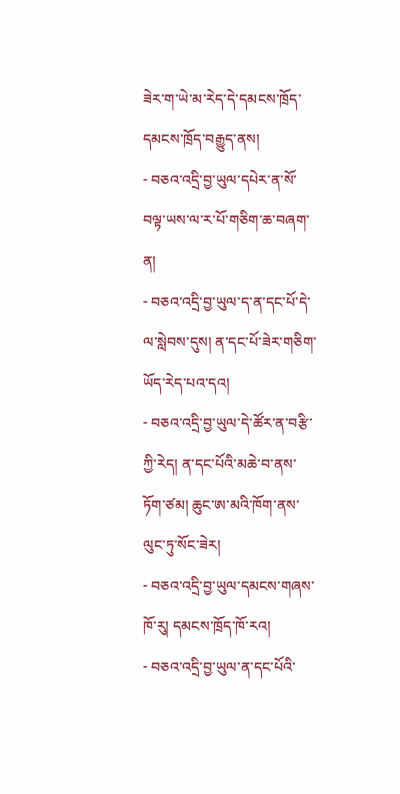ཟེར་ག་ཡེ་མ་རེད་དེ་དམངས་ཁྲོད་དམངས་ཁྲོད་བརྒྱུད་ནས།
- བཅའ་འདྲི་བྱ་ཡུལ་དཔེར་ན་སོ་བལྟ་ཡས་ལ་ར་པོ་གཅིག་ཆ་བཞག་ན།
- བཅའ་འདྲི་བྱ་ཡུལ་ད་ན་དང་པོ་དེ་ལ་སླེབས་དུས། ན་དང་པོ་ཟེར་གཅིག་ཡོད་རེད་པའ་དའ།
- བཅའ་འདྲི་བྱ་ཡུལ་དེ་ཚོར་ན་བརྩི་ཀྱི་རེད། ན་དང་པོའི་མཆེ་བ་ནས་ཏོག་ཙམ། ཆུང་ཨ་མའི་ཁོག་ནས་ལུང་ཏུ་སོང་ཟེར།
- བཅའ་འདྲི་བྱ་ཡུལ་དམངས་གཞས་ཁོ་རུ། དམངས་ཁྲོད་ཁོ་རའ།
- བཅའ་འདྲི་བྱ་ཡུལ་ན་དང་པོའི་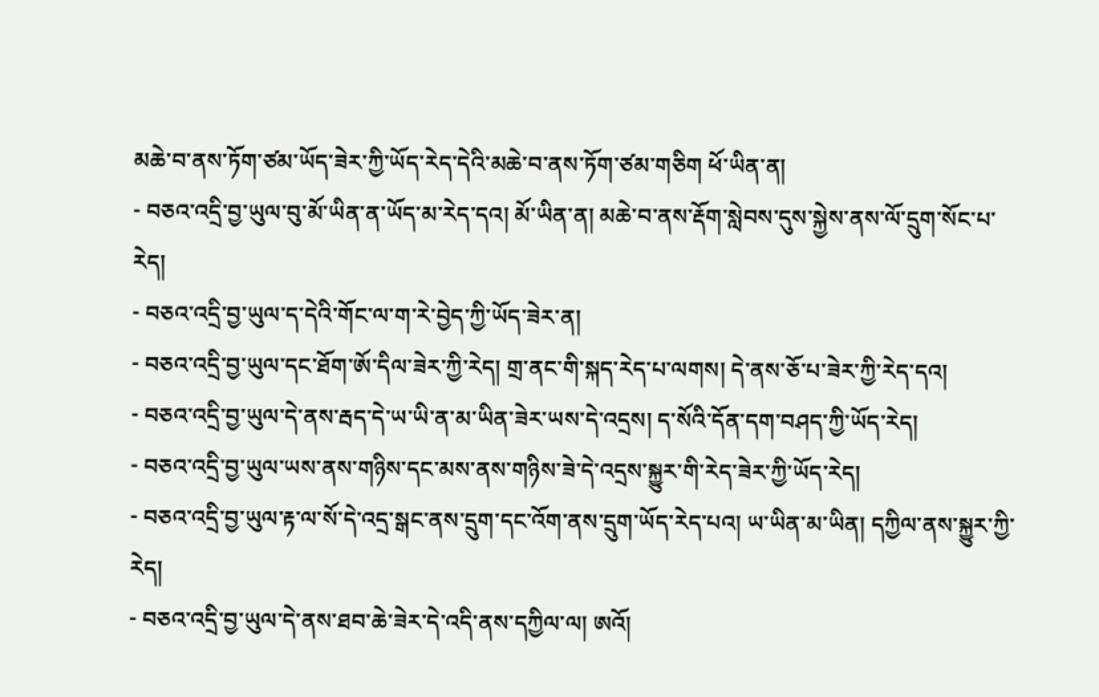མཆེ་བ་ནས་ཏོག་ཙམ་ཡོད་ཟེར་ཀྱི་ཡོད་རེད་དེའི་མཆེ་བ་ནས་ཏོག་ཙམ་གཅིག ཕོ་ཡིན་ན།
- བཅའ་འདྲི་བྱ་ཡུལ་བུ་མོ་ཡིན་ན་ཡོད་མ་རེད་དའ། མོ་ཡིན་ན། མཆེ་བ་ནས་རྡོག་སླེབས་དུས་སྐྱེས་ནས་ལོ་དྲུག་སོང་པ་རེད།
- བཅའ་འདྲི་བྱ་ཡུལ་ད་དེའི་གོང་ལ་ག་རེ་བྱེད་ཀྱི་ཡོད་ཟེར་ན།
- བཅའ་འདྲི་བྱ་ཡུལ་དང་ཐོག་ཨོ་དིལ་ཟེར་ཀྱི་རེད། གྲ་ནང་གི་སྐད་རེད་པ་ལགས། དེ་ནས་ཅོ་པ་ཟེར་ཀྱི་རེད་དའ།
- བཅའ་འདྲི་བྱ་ཡུལ་དེ་ནས་རྦད་དེ་ཡ་ཡི་ན་མ་ཡིན་ཟེར་ཡས་དེ་འདྲས། ད་སོའི་དོན་དག་བཤད་ཀྱི་ཡོད་རེད།
- བཅའ་འདྲི་བྱ་ཡུལ་ཡས་ནས་གཉིས་དང་མས་ནས་གཉིས་ཟེ་དེ་འདྲས་སྐྱུར་གི་རེད་ཟེར་ཀྱི་ཡོད་རེད།
- བཅའ་འདྲི་བྱ་ཡུལ་རྟ་ལ་སོ་དེ་འདྲ་སྒང་ནས་དྲུག་དང་འོག་ནས་དྲུག་ཡོད་རེད་པའ། ཡ་ཡིན་མ་ཡིན། དཀྱིལ་ནས་སྐྱུར་ཀྱི་རེད།
- བཅའ་འདྲི་བྱ་ཡུལ་དེ་ནས་ཐབ་ཆེ་ཟེར་དེ་འདི་ནས་དཀྱིལ་ལ། ཨའོ།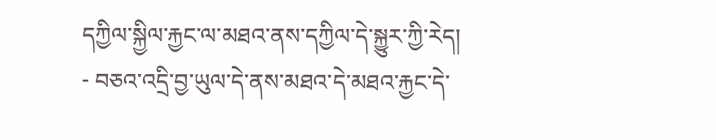དཀྱིལ་སྐྱིལ་རྐྱང་ལ་མཐའ་ནས་དཀྱིལ་དེ་སྐྱུར་ཀྱི་རེད།
- བཅའ་འདྲི་བྱ་ཡུལ་དེ་ནས་མཐའ་དེ་མཐའ་རྐྱང་དེ་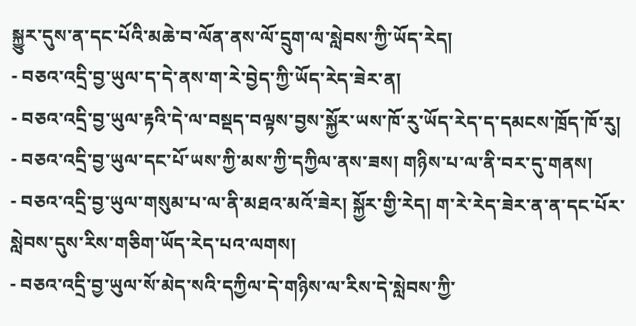སྐྱུར་དུས་ན་དང་པོའི་མཆེ་བ་ལོན་ནས་ལོ་དྲུག་ལ་སླེབས་ཀྱི་ཡོད་རེད།
- བཅའ་འདྲི་བྱ་ཡུལ་ད་དེ་ནས་ག་རེ་བྱེད་ཀྱི་ཡོད་རེད་ཟེར་ན།
- བཅའ་འདྲི་བྱ་ཡུལ་རྟའི་དེ་ལ་བསྡད་བལྟས་བྱས་སྐྱོར་ཡས་ཁོ་རུ་ཡོད་རེད་ད་དམངས་ཁྲོད་ཁོ་རུ།
- བཅའ་འདྲི་བྱ་ཡུལ་དང་པོ་ཡས་ཀྱི་མས་ཀྱི་དཀྱིལ་ནས་ཟས། གཉིས་པ་ལ་ནི་བར་དུ་གནས།
- བཅའ་འདྲི་བྱ་ཡུལ་གསུམ་པ་ལ་ནི་མཐའ་མའོ་ཟེར། སྐྱོར་གྱི་རེད། ག་རེ་རེད་ཟེར་ན་ན་དང་པོར་སླེབས་དུས་རིས་གཅིག་ཡོད་རེད་པའ་ལགས།
- བཅའ་འདྲི་བྱ་ཡུལ་སོ་མེད་སའི་དཀྱིལ་དེ་གཉིས་ལ་རིས་དེ་སླེབས་ཀྱི་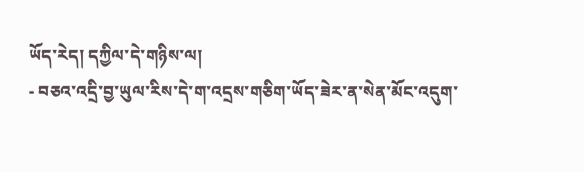ཡོད་རེད། དཀྱིལ་དེ་གཉིས་ལ།
- བཅའ་འདྲི་བྱ་ཡུལ་རིས་དེ་ག་འདྲས་གཅིག་ཡོད་ཟེར་ན་སེན་མོང་འདུག་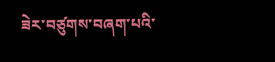ཟེར་བཙུགས་བཞག་པའི་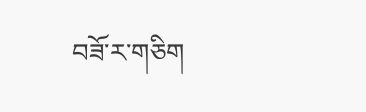བཟོ་ར་གཅིག